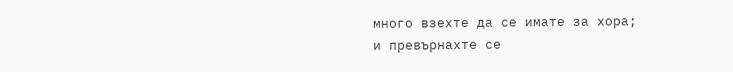много взехте да се имате за хора;
и превърнахте се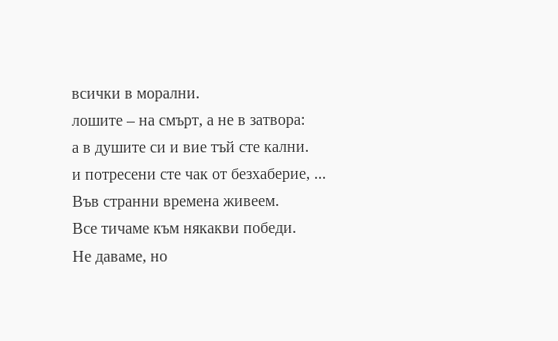всички в морални.
лошите – на смърт, а не в затвора:
а в душите си и вие тъй сте кални.
и потресени сте чак от безхаберие, ...
Във странни времена живеем.
Все тичаме към някакви победи.
Не даваме, но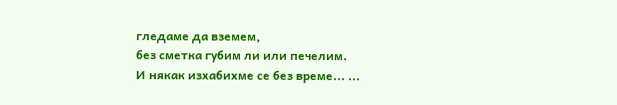гледаме да вземем,
без сметка губим ли или печелим.
И някак изхабихме се без време... ...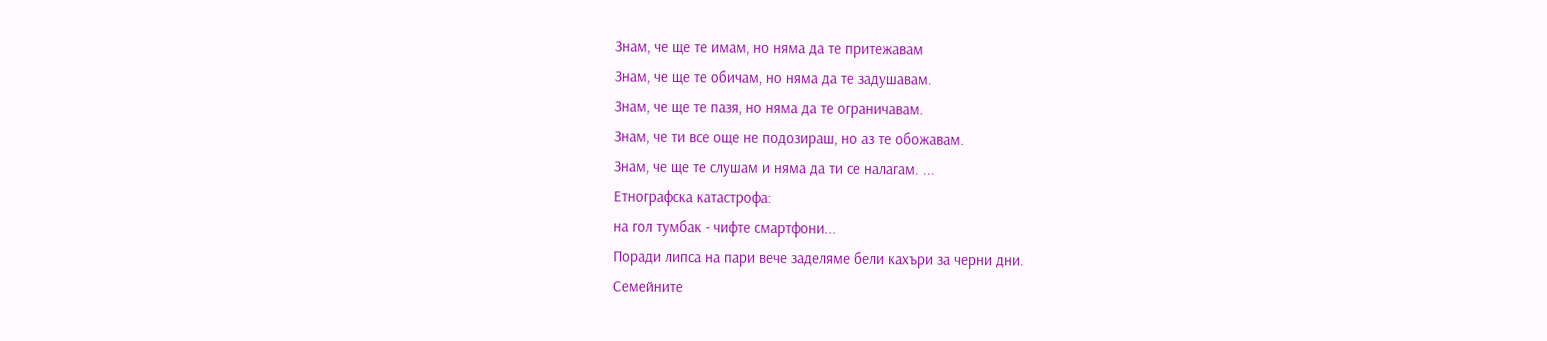Знам, че ще те имам, но няма да те притежавам
Знам, че ще те обичам, но няма да те задушавам.
Знам, че ще те пазя, но няма да те ограничавам.
Знам, че ти все още не подозираш, но аз те обожавам.
Знам, че ще те слушам и няма да ти се налагам. ...
Етнографска катастрофа:
на гол тумбак - чифте смартфони...
Поради липса на пари вече заделяме бели кахъри за черни дни.
Семейните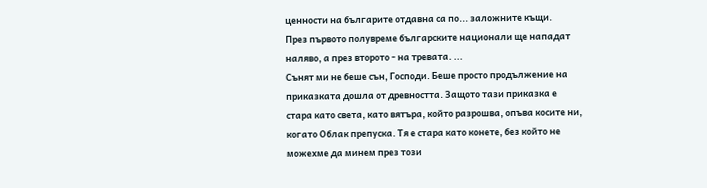ценности на българите отдавна са по... заложните къщи.
През първото полувреме българските национали ще нападат наляво, а през второто - на тревата. ...
Сънят ми не беше сън, Господи. Беше просто продължение на приказката дошла от древността. Защото тази приказка е стара като света, като вятъра, който разрошва, опъва косите ни, когато Облак препуска. Тя е стара като конете, без който не можехме да минем през този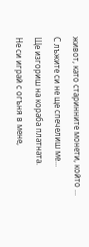живот, като старинните монети, който ...
С лъжите си не ще спечелиш ме...
Ще изгориш на кораба платната.
Не си играй с огъня в мене,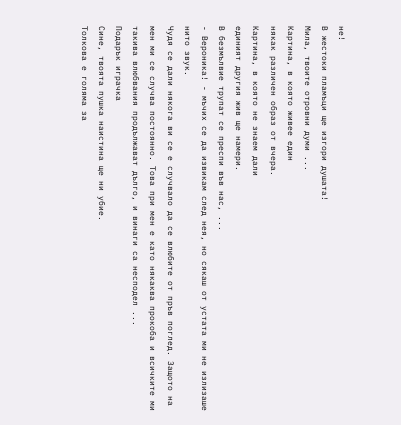не!
В жестоки пламъци ще изгори душата!
Мила, твоите отровни думи ...
Картина, в която живее един
някак различен образ от вчера.
Картина, в която не знаем дали
единият другия жив ще намери.
В безмълвие трупат се преспи във нас, ...
- Вероника! - мъчих се да извикам след нея, но сякаш от устата ми не излизаше нито звук.
Чудя се дали някога ви се е случвало да се влюбите от пръв поглед. Защото на мен ми се случва постоянно. Това при мен е като някаква прокоба и всичките ми такива влюбвания продължават дълго, и винаги са несподел ...
Подарък играчка
Сине, твоята пушка наистина ще ни убие.
Толкова е голяма за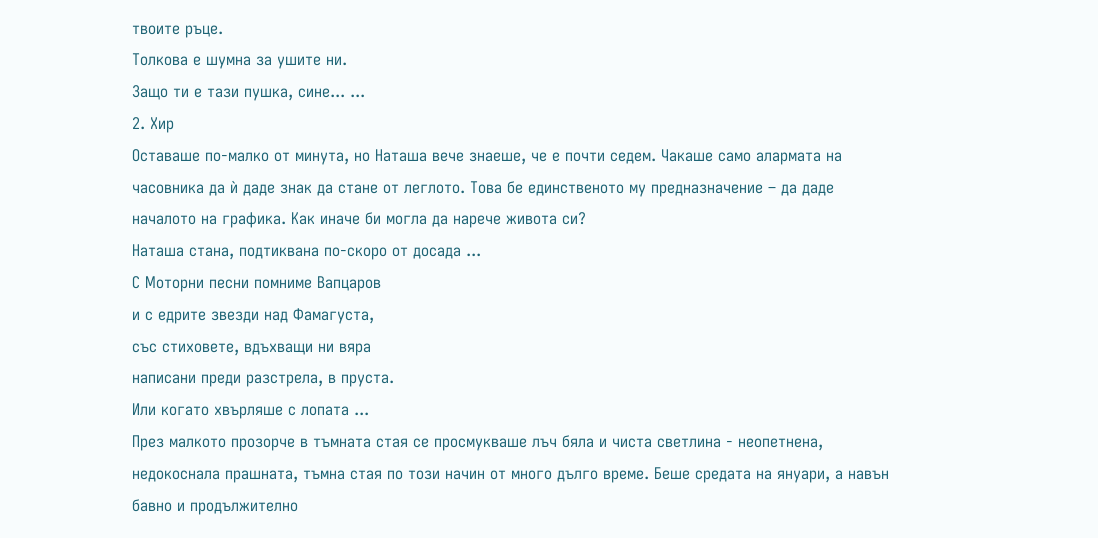твоите ръце.
Толкова е шумна за ушите ни.
Защо ти е тази пушка, сине... ...
2. Хир
Оставаше по-малко от минута, но Наташа вече знаеше, че е почти седем. Чакаше само алармата на часовника да ѝ даде знак да стане от леглото. Това бе единственото му предназначение – да даде началото на графика. Как иначе би могла да нарече живота си?
Наташа стана, подтиквана по-скоро от досада ...
С Моторни песни помниме Вапцаров
и с едрите звезди над Фамагуста,
със стиховете, вдъхващи ни вяра
написани преди разстрела, в пруста.
Или когато хвърляше с лопата ...
През малкото прозорче в тъмната стая се просмукваше лъч бяла и чиста светлина - неопетнена, недокоснала прашната, тъмна стая по този начин от много дълго време. Беше средата на януари, а навън бавно и продължително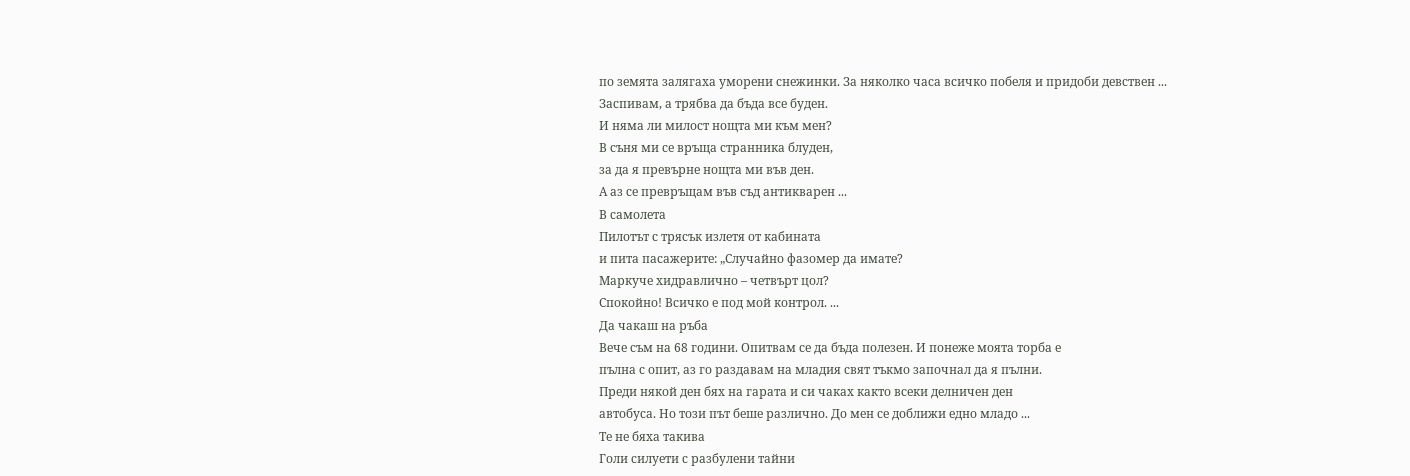по земята залягаха уморени снежинки. За няколко часа всичко побеля и придоби девствен ...
Заспивам, а трябва да бъда все буден.
И няма ли милост нощта ми към мен?
В съня ми се връща странника блуден,
за да я превърне нощта ми във ден.
А аз се превръщам във съд антикварен ...
В самолета
Пилотът с трясък излетя от кабината
и пита пасажерите: „Случайно фазомер да имате?
Маркуче хидравлично – четвърт цол?
Спокойно! Всичко е под мой контрол. ...
Да чакаш на ръба
Вече съм на 68 години. Опитвам се да бъда полезен. И понеже моята торба е
пълна с опит, аз го раздавам на младия свят тъкмо започнал да я пълни.
Преди някой ден бях на гарата и си чаках както всеки делничен ден
автобуса. Но този път беше различно. До мен се доближи едно младо ...
Те не бяха такива
Голи силуети с разбулени тайни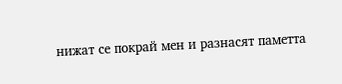нижат се покрай мен и разнасят паметта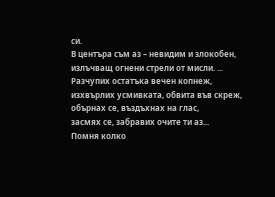си.
В центъра съм аз – невидим и злокобен,
излъчващ огнени стрели от мисли. ...
Разчупих остатъка вечен копнеж,
изхвърлих усмивката, обвита във скреж,
обърнах се, въздъхнах на глас,
засмях се, забравих очите ти аз...
Помня колко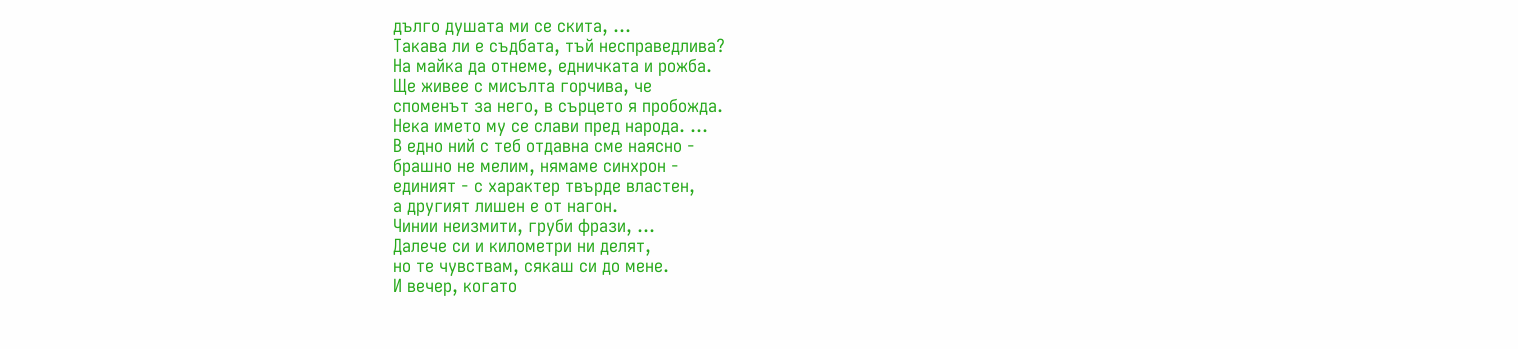дълго душата ми се скита, ...
Такава ли е съдбата, тъй несправедлива?
На майка да отнеме, едничката и рожба.
Ще живее с мисълта горчива, че
споменът за него, в сърцето я пробожда.
Нека името му се слави пред народа. ...
В едно ний с теб отдавна сме наясно -
брашно не мелим, нямаме синхрон -
единият - с характер твърде властен,
а другият лишен е от нагон.
Чинии неизмити, груби фрази, ...
Далече си и километри ни делят,
но те чувствам, сякаш си до мене.
И вечер, когато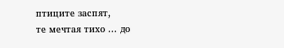птиците заспят,
те мечтая тихо ... до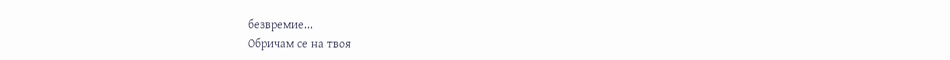безвремие...
Обричам се на твоя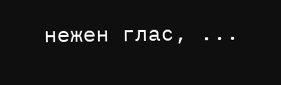нежен глас, ...